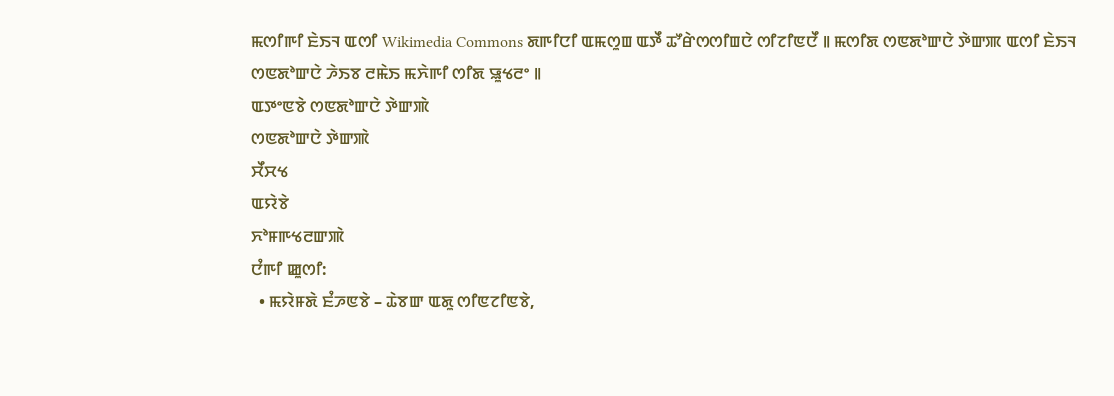ꯃꯁꯤꯒꯤ ꯐꯥꯏꯜ ꯑꯁꯤ Wikimedia Commons ꯗꯒꯤꯅꯤ ꯑꯃꯁꯨꯡ ꯑꯇꯩ ꯊꯧꯔꯥꯁꯁꯤꯡꯅꯥ ꯁꯤꯖꯤꯟꯅꯩ ꯫ ꯃꯁꯤꯗ ꯁꯟꯗꯣꯛꯅꯥ ꯇꯥꯛꯄ ꯑꯁꯤ ꯐꯥꯏꯜ ꯁꯟꯗꯣꯛꯅꯥ ꯍꯥꯏꯕ ꯂꯃꯥꯏ ꯃꯈꯥꯒꯤ ꯁꯤꯗ ꯎꯨꯠꯂꯦ ꯫
ꯑꯇꯦꯟꯕꯥ ꯁꯟꯗꯣꯛꯅꯥ ꯇꯥꯛꯄꯥ
ꯁꯟꯗꯣꯛꯅꯥ ꯇꯥꯛꯄꯥ
ꯆꯩꯆꯠ
ꯑꯌꯥꯕꯥ
ꯈꯣꯝꯒꯠꯂꯛꯄꯥ
ꯅꯪꯒꯤ ꯀꯨꯁꯤ:
  • ꯃꯌꯥꯝꯗꯥ ꯐꯪꯍꯟꯕꯥ – ꯊꯥꯕꯛ ꯑꯗꯨ ꯁꯤꯟꯖꯤꯟꯕꯥ,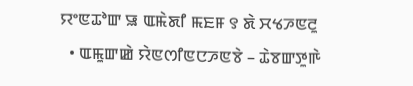ꯌꯦꯟꯊꯣꯛ ꯎ ꯑꯃꯥꯗꯤ ꯃꯐꯝ ꯱ ꯗꯥ ꯆꯠꯍꯟꯂꯨ
  • ꯑꯃꯨꯛꯀꯥ ꯌꯥꯟꯁꯤꯟꯅꯍꯟꯕꯥ – ꯊꯥꯕꯛꯇꯨꯒꯥ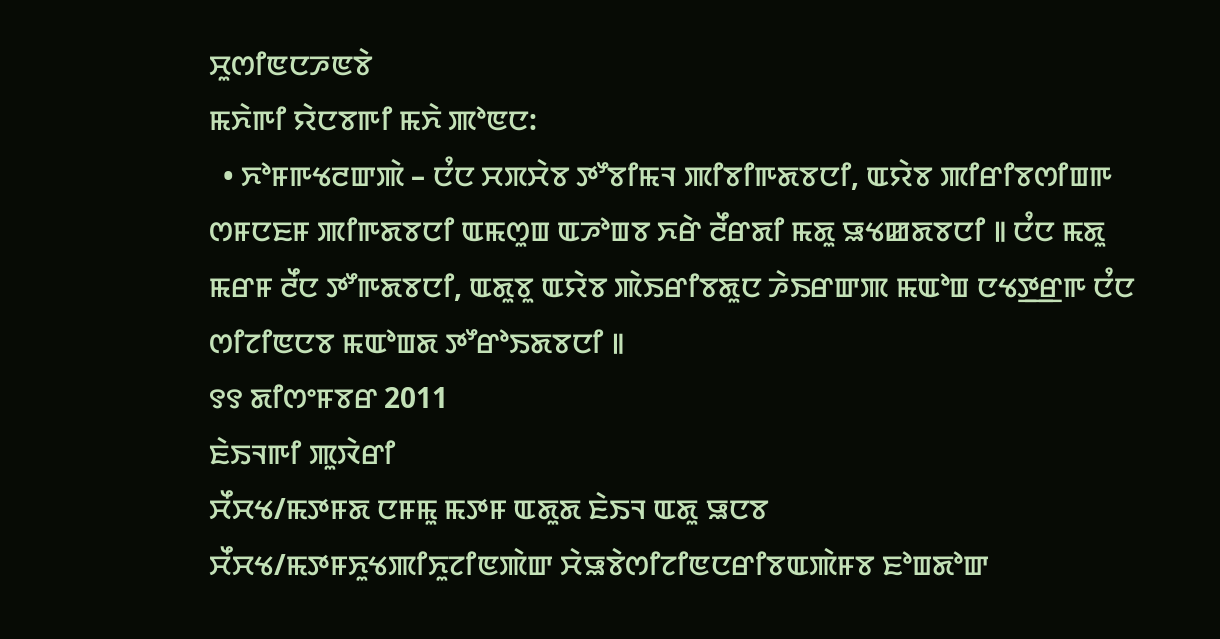ꯆꯨꯁꯤꯟꯅꯍꯟꯕꯥ
ꯃꯈꯥꯒꯤ ꯌꯥꯅꯕꯒꯤ ꯃꯈꯥ ꯄꯣꯟꯅ:
  • ꯈꯣꯝꯒꯠꯂꯛꯄꯥ – ꯅꯪꯅ ꯆꯞꯆꯥꯕ ꯇꯧꯕꯤꯃꯜ ꯄꯤꯕꯤꯒꯗꯕꯅꯤ, ꯑꯌꯥꯕ ꯄꯤꯔꯤꯕꯁꯤꯡꯒ ꯁꯝꯅꯐꯝ ꯄꯤꯒꯗꯕꯅꯤ ꯑꯃꯁꯨꯡ ꯑꯍꯣꯡꯕ ꯈꯔꯥ ꯂꯩꯔꯗꯤ ꯃꯗꯨ ꯎꯠꯀꯗꯕꯅꯤ ꯫ ꯅꯪꯅ ꯃꯗꯨ ꯃꯔꯝ ꯂꯩꯅ ꯇꯧꯒꯗꯕꯅꯤ, ꯑꯗꯨꯕꯨ ꯑꯌꯥꯕ ꯄꯥꯏꯔꯤꯕꯗꯨꯅ ꯍꯥꯏꯔꯛꯄ ꯃꯑꯣꯡ ꯅꯠꯇ꯭ꯔꯒ ꯅꯪꯅ ꯁꯤꯖꯤꯟꯅꯕ ꯃꯑꯣꯡꯗ ꯇꯧꯔꯣꯏꯗꯕꯅꯤ ꯫
꯱꯱ ꯗꯤꯁꯦꯝꯕꯔ 2011
ꯐꯥꯏꯜꯒꯤ ꯄꯨꯋꯥꯔꯤ
ꯆꯩꯆꯠ/ꯃꯇꯝꯗ ꯅꯝꯃꯨ ꯃꯇꯝ ꯑꯗꯨꯗ ꯐꯥꯏꯜ ꯑꯗꯨ ꯎꯅꯕ
ꯆꯩꯆꯠ/ꯃꯇꯝꯈꯨꯠꯄꯤꯈꯨꯖꯤꯟꯄꯥꯛ ꯆꯥꯎꯕꯥꯁꯤꯖꯤꯟꯅꯔꯤꯕꯑꯄꯥꯝꯕ ꯐꯣꯡꯗꯣꯛ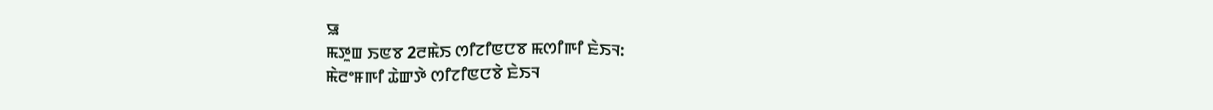ꯎ
ꯃꯇꯨꯡ ꯏꯟꯕ 2ꯂꯃꯥꯏ ꯁꯤꯖꯤꯟꯅꯕ ꯃꯁꯤꯒꯤ ꯐꯥꯏꯜ:
ꯃꯥꯂꯦꯝꯒꯤ ꯊꯥꯛꯇꯥ ꯁꯤꯖꯤꯟꯅꯕꯥ ꯐꯥꯏꯜ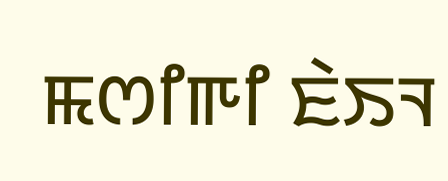ꯃꯁꯤꯒꯤ ꯐꯥꯏꯜ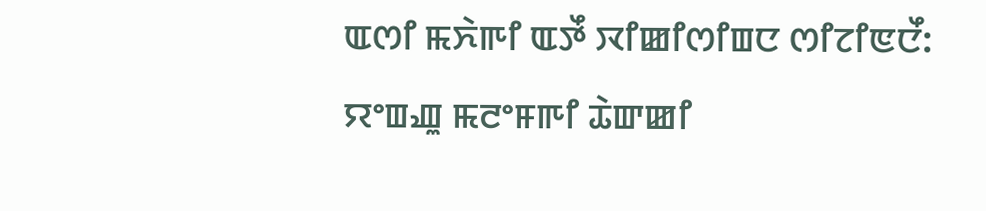ꯑꯁꯤ ꯃꯈꯥꯒꯤ ꯑꯇꯩ ꯋꯤꯀꯤꯁꯤꯡꯅ ꯁꯤꯖꯤꯟꯅꯩ:
ꯌꯦꯡꯉꯨ ꯃꯂꯦꯝꯒꯤ ꯊꯥꯛꯀꯤ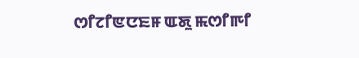ꯁꯤꯖꯤꯟꯅꯐꯝ ꯑꯗꯨ ꯃꯁꯤꯒꯤ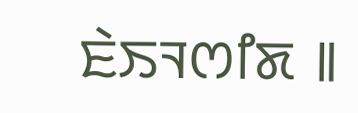ꯐꯥꯏꯜꯁꯤꯗ ꯫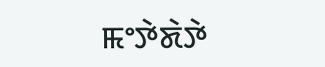ꯃꯦꯇꯥꯗꯥꯇꯥ